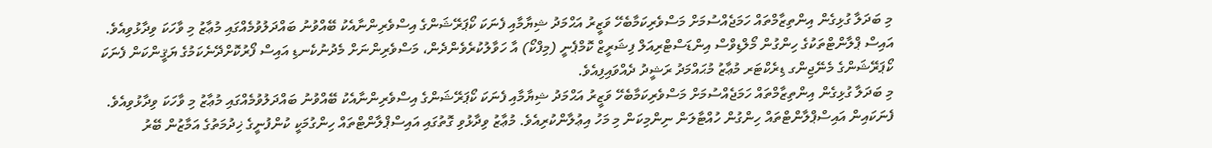މި ބަދަލާ ގުޅިގެން އިންތިޒާމްތައް ހަމަޖެއްސުމަށް މަސްވެރިކަމާބެހޭ ވަޒީރު އަޙްމަދު ޝިޔާމާއި ފެނަކަ ކޯޕަރޭޝަންގެ އިސްވެރިންނާއެކު ބޭއްވުނު ބައްދަލުވުމެއްގައި މުޢާޒު މި ވާހަކަ ވިދާޅުވިއެވެ.
އައިސް ޕްލާންޓްތަކުގެ ހިންގުން މޯލްޑިވްސް އިންޑަސްޓްރިއަލް ފިޝަރީޒް ކޮމްޕެނީ (މިފްކޯ) އާ ހަވާލުކުރެވެންދެން، މަސްވެރިންނަށް މެދުނުކެނޑި އައިސް ފޯރުކޮށްދޭނެކަމުގެ ޔަޤީންކަން ފެނަކަ ކޯޕަރޭޝަންގެ މެނޭޖިންގ ޑިރެކްޓަރ މުޢާޒު މުޙައްމަދު ރަޝީދު ދެއްވައިފިއެވެ.
މި ބަދަލާ ގުޅިގެން އިންތިޒާމްތައް ހަމަޖެއްސުމަށް މަސްވެރިކަމާބެހޭ ވަޒީރު އަޙްމަދު ޝިޔާމާއި ފެނަކަ ކޯޕަރޭޝަންގެ އިސްވެރިންނާއެކު ބޭއްވުނު ބައްދަލުވުމެއްގައި މުޢާޒު މި ވާހަކަ ވިދާޅުވިއެވެ.
ފެނަކައިން އައިސްޕްލާންޓްތައް ހިންގުން ހުއްޓާލަން ނިންމިކަން މި މަހު އިޢުލާންކުރިއެވެ. މުޢާޒު ވިދާޅުވި ގޮތުގައި އައިސްޕްލާންޓްތައް ހިންގުމަކީ ކުންފުނީގެ ޚިދުމަތުގެ އަމާޒުން ބޭރު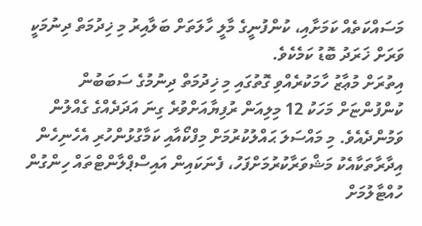މަސައްކަތެއް ކަމަށާއި، ކުންފުނީގެ މާލީ ހާލަތަށް ބަލާއިރު މި ޚިދުމަތް ދިނުމަކީ ވަރަށް ޚަރަދު ބޮޑު ކަމެކެވެ.
އިތުރަށް މުޢާޒު ހާމަކުރެއްވި ގޮތުގައި މި ޚިދުމަތް ދިނުމުގެ ސަބަބުން ކުންފުންޏަށް މަހަކު 12 މިލިއަން ރުފިޔާއަށްވުރެ ގިނަ އަދަދެއްގެ ގެއްލުން ވަމުންދެއެވެ. މި މައްސަލަ ޙައްލުކުރުމަށް މިފްކޯއާއި ކަމާގުޅުންހުރި އެހެނިހެން އިދާރާތަކާއެކު މަޝްވަރާކުރުމަށްފަހު، ފެނަކައިން އައިސްޕްލާންޓްތައް ހިންގުން ހުއްޓާލުމަށް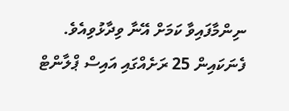ނިންމާފައިވާ ކަމަށް އޭނާ ވިދާޅުވިއެވެ.
ފެނަކައިން 25 ރަށެއްގައި އައިސް ޕްލާންޓް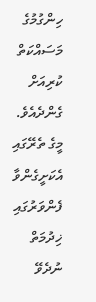ހިންގުމުގެ މަސައްކަތް ކުރިއަށް ގެންދެއެވެ. މީގެ ތެރޭގައި އެކަށީގެންވާ ފެންވަރުގައި ޚިދުމަތް ނުދެވޭ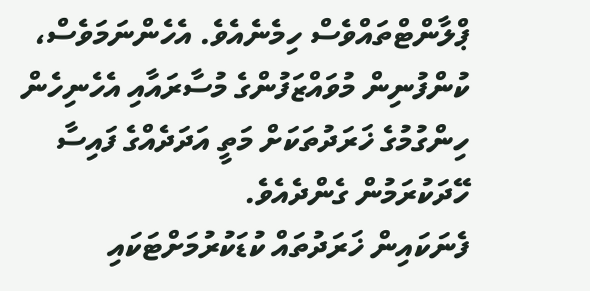ޕްލާންޓްތައްވެސް ހިމެނެއެވެ. އެހެންނަމަވެސް، ކުންފުނިން މުވައްޒަފުންގެ މުސާރައާއި އެހެނިހެން ހިންގުމުގެ ޚަރަދުތަކަށް މަތީ އަދަދެއްގެ ފައިސާ ހޭދަކުރަމުން ގެންދެއެވެ.
ފެނަކައިން ޚަރަދުތައް ކުޑަކުރުމަށްޓަކައި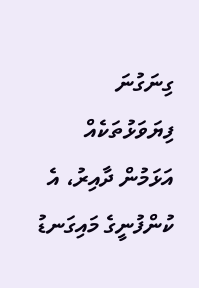ގިނަގުނަ ފިޔަވަޅުތަކެއް އަޅަމުން ދާއިރު، އެ ކުންފުނީގެ މައިގަނޑު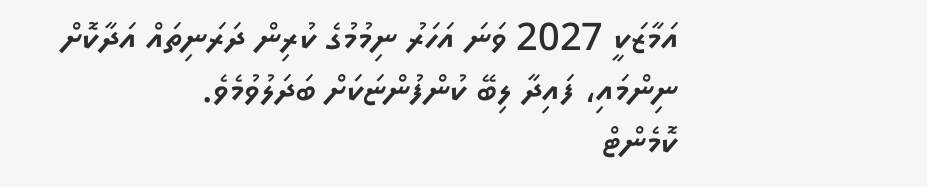އަމާޒަކީ 2027 ވަނަ އަހަރު ނިމުމުގެ ކުރިން ދަރަނިތައް އަދާކޮށް ނިންމައި، ފައިދާ ލިބޭ ކުންފުންޏަކަށް ބަދަލުވުމެވެ.
ކޮމެންޓް